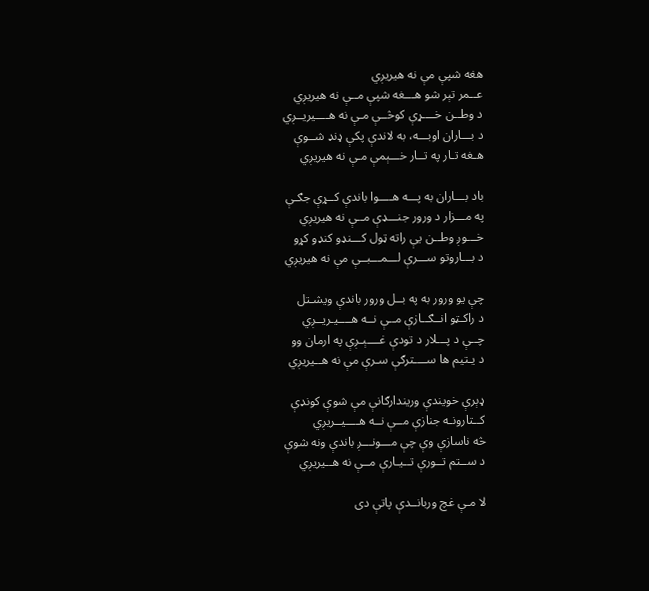هغه شپې مې نه هيريږي
عــمر تېر شو هـــغه شپې مــې نه هيريږي
د وطــن خــــړې کوڅــې مـې نه هــــيريــږي
د بـــاران اوبـــه، به لاندې پکې ډنډ شــوې
هـغه تـار په تــار خـــېمې مـې نه هيريږي

باد بـــاران به پـــه هــــوا باندې کــړې جګـې
په مـــزار د ورور جنـــډې مــې نه هيريږي
خـــوږ وطــن يې راته ټول کـــنډو کنډو کړو
د بـــاروتو ســـرې لـــمـــبــې مې نه هيريږي

چې يو ورور به په بــل ورور باندې ويشـتل
د راکـټو انــګــازې مــې نــه هــــيـريــږي
چــې د پـــلار د تودې غــــېـږې په ارمان وو
د يـتيم ها ســــترګې سـرې مې نه هــيريږي

ډېرې خويندې وريندارګانې مې شوې کونډې
کــتارونـه جنازې مــې نــه هــــيــريږي
څه ناسازې وې چې مـــونـــږ باندې ونه شوې
د ســتم تــورې تــيـارې مــې نه هــيريږي

لا مـې غچ وربانــدې پاتې دی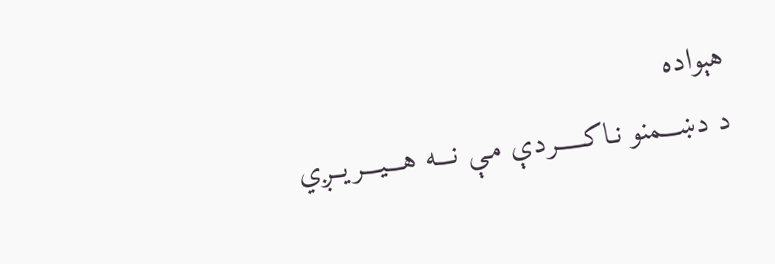هېواده
د دښـــمنو نـاکـــــردې مـې نـــه هـــيـــريــږي